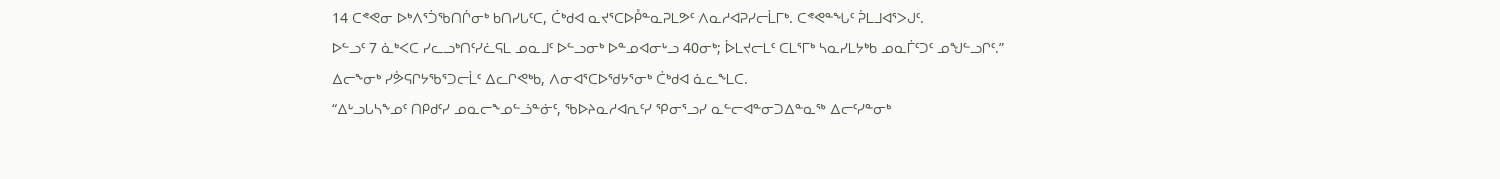14 ᑕᕝᕙᓂ ᐅᒃᐱᕐᑑᖃᑎᒌᓂᒃ ᑲᑎᓯᒐᑦᑕ, ᑖᒃᑯᐊ ᓇᔪᕐᑕᐅᑬᓐᓇᕈᒪᕗᑦ ᐱᓇᓱᐊᕈᓯᓕᒫᒥᒃ. ᑕᕝᕙᓐᖓᑦ ᕉᒪᒧᐊᕐᐳᒍᑦ.
ᐅᓪᓗᑦ 7 ᓈᒃᐸᑕ ᓯᓚᓗᒃᑎᑦᓯᓛᕋᒪ ᓄᓇᒧᑦ ᐅᓪᓗᓂᒃ ᐅᓐᓄᐊᓂᒡᓗ 40ᓂᒃ; ᐆᒪᔪᓕᒪᑦ ᑕᒪᕐᒥᒃ ᓴᓇᓯᒪᔭᒃᑲ ᓄᓇᒦᑦᑐᑦ ᓄᖑᓪᓗᒋᑦ.”
ᐃᓕᖕᓂᒃ ᓯᕘᕋᒋᔭᖃᕐᑐᓕᒫᑦ ᐃᓚᒋᕙᒃᑲ, ᐱᓂᐊᕐᑕᐅᖁᔭᕐᓂᒃ ᑖᒃᑯᐊ ᓈᓚᖕᒪᑕ.
“ᐃᒡᓗᒐᓴᖕᓄᑦ ᑎᑭᑯᑦᓯ ᓄᓇᓕᖕᓄᓪᓘᓐᓃᑦ, ᖃᐅᔨᓇᓱᐊᕆᑦᓯ ᕿᓂᕐᓗᓯ ᓇᓪᓕᐊᓐᓂᑐᐃᓐᓇᖅ ᐃᓕᑦᓯᓐᓂᒃ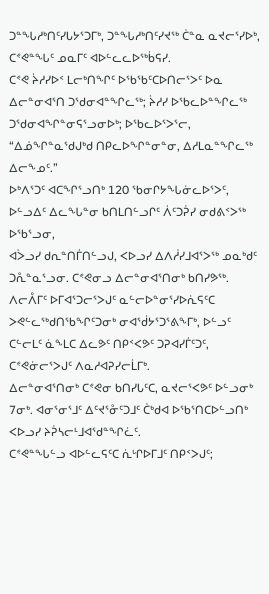ᑐᓐᖓᓱᒃᑎᑦᓯᒐᔭᕐᑐᒥᒃ, ᑐᓐᖓᓱᒃᑎᑦᓯᔪᖅ ᑖᓐᓇ ᓇᔪᓕᕐᓯᐅᒃ, ᑕᕝᕙᓐᖓᑦ ᓄᓇᒥᑦ ᐊᐅᓪᓚᓚᐅᖅᑳᕋᓯ.
ᑕᕝᕙ ᔩᓱᓯᐅᑉ ᒪᓕᒃᑎᖏᑦ ᐅᖃᖃᑦᑕᐅᑎᓕᕐᐳᑦ ᐅᓇ ᐃᓕᓐᓂᐊᕐᑎ ᑐᖁᓂᐊᓐᖏᓚᖅ; ᔩᓱᓯ ᐅᖃᓚᐅᓐᖏᓚᖅ ᑐᖁᓂᐊᖏᓐᓂᕋᕐᓗᓂᐅᒃ; ᐅᖃᓚᐅᕐᐳᕐᓕ, “ᐃᓅᖏᓐᓇᖁᒍᒃᑯ ᑎᑭᓚᐅᖏᓐᓂᓐᓂ, ᐃᓱᒪᓇᓐᖏᓚᖅ ᐃᓕᖕᓄᑦ.”
ᐅᒃᐱᕐᑐᑦ ᐊᑕᖏᕐᓗᑎᒃ 120 ᖃᓂᒋᔭᖓᓃᓚᐅᕐᐳᑦ, ᐅᓪᓗᐃᑦ ᐃᓚᖓᓐᓂ ᑲᑎᒪᑎᓪᓗᒋᑦ ᐲᑦᑐᕉᓯ ᓂᑯᕕᑉᐳᖅ ᐅᖃᕐᓗᓂ,
ᐊᐴᓗᓯ ᑯᕆᓐᑎᒦᑎᓪᓗᒍ, ᐸᐅᓗᓯ ᐃᐱᓲᓯᒧᐊᕐᐳᖅ ᓄᓇᒃᑯᑦ ᑐᕅᓐᓇᕐᓗᓂ. ᑕᕝᕙᓂᓗ ᐃᓕᓐᓂᐊᕐᑎᓂᒃ ᑲᑎᓯᕗᖅ.
ᐱᓕᐰᒥᑦ ᐅᒥᐊᕐᑐᓕᕐᐳᒍᑦ ᓇᓪᓕᐅᓐᓂᕐᓯᐅᕇᕋᑦᑕ ᐳᕙᓪᓚᖅᑯᑎᖃᖏᑦᑐᓂᒃ ᓂᐊᖂᔭᕐᑐᕐᕕᖕᒥᒃ, ᐅᓪᓗᑦ ᑕᓪᓕᒪᑦ ᓈᖕᒪᑕ ᐃᓚᕗᑦ ᑎᑭᑉᐸᕗᑦ ᑐᕈᐊᓯᒦᑦᑐᑦ, ᑕᕝᕙᓃᓕᕐᐳᒍᑦ ᐱᓇᓱᐊᕈᓯᓕᒫᒥᒃ.
ᐃᓕᓐᓂᐊᕐᑎᓂᒃ ᑕᕝᕙᓂ ᑲᑎᓯᒐᑦᑕ, ᓇᔪᓕᕐᐸᕗᑦ ᐅᓪᓗᓂᒃ 7ᓂᒃ. ᐊᓂᕐᓂᕐᒧᑦ ᐃᑦᔪᕐᓁᑦᑐᒧᑦ ᑖᒃᑯᐊ ᐅᖃᕐᑎᑕᐅᓪᓗᑎᒃ ᐸᐅᓗᓯ ᔨᕉᓴᓕᒻᒧᐊᖁᓐᖏᓛᑦ.
ᑕᕝᕙᓐᖓᓪᓗ ᐊᐅᓪᓚᕋᑦᑕ ᕇᒡᒋᐅᒥᒧᑦ ᑎᑭᑉᐳᒍᑦ;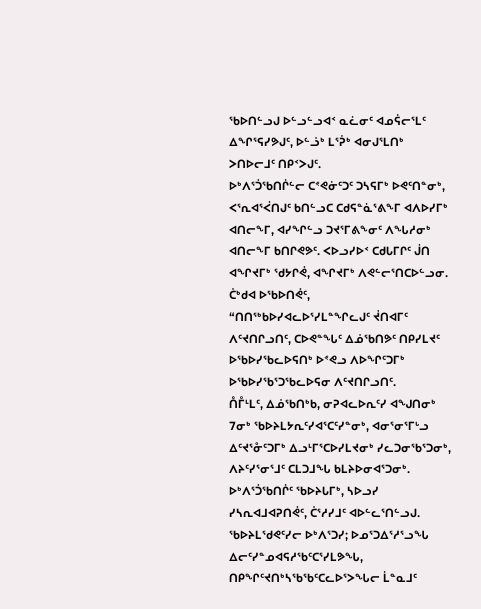ᖃᐅᑎᓪᓗᒍ ᐅᓪᓗᓪᓗᐊᑉ ᓇᓛᓂᑦ ᐊᓄᕌᓕᕐᒪᑦ ᐃᖏᕐᕋᓯᕗᒍᑦ, ᐅᓪᓘᒃ ᒪᕐᕉᒃ ᐊᓂᒍᕐᒪᑎᒃ ᐳᑎᐅᓕᒧᑦ ᑎᑭᑉᐳᒍᑦ.
ᐅᒃᐱᕐᑑᖃᑎᒌᓪᓕ ᑕᕝᕙᓃᑦᑐᑦ ᑐᓴᕋᒥᒃ ᐅᕙᑦᑎᓐᓂᒃ, ᐸᕐᕆᐊᕐᐹᑎᒍᑦ ᑲᑎᓪᓗᑕ ᑕᑯᕋᓐᓈᕐᕕᖕᒥ ᐊᐱᐅᓯᒥᒃ ᐊᑎᓕᖕᒥ, ᐊᓯᖏᓪᓗ ᑐᔪᕐᒥᕕᖕᓂᑦ ᐱᖓᓱᓂᒃ ᐊᑎᓕᖕᒥ ᑲᑎᒋᕙᕗᑦ. ᐸᐅᓗᓯᐅᑉ ᑕᑯᒐᒥᒋᑦ ᒎᑎ ᐊᖏᔪᒥᒃ ᖁᔭᒋᕚ, ᐊᖏᔪᒥᒃ ᐱᕙᓪᓕᕐᑎᑕᐅᓪᓗᓂ.
ᑖᒃᑯᐊ ᐅᖃᐅᑎᕚᑦ, “ᑎᑎᖅᑲᐅᓯᐊᓚᐅᕐᓯᒪᓐᖏᓚᒍᑦ ᔫᑎᐊᒥᑦ ᐱᑦᔪᑎᒋᓗᑎᑦ, ᑕᐅᕙᓐᖓᑦ ᐃᓅᖃᑎᕗᑦ ᑎᑭᓯᒪᔪᑦ ᐅᖃᐅᓯᖃᓚᐅᕋᑎᒃ ᐅᕝᕙᓗ ᐱᐅᖏᑦᑐᒥᒃ ᐅᖃᐅᓯᖃᕐᑐᖃᓚᐅᕋᓂ ᐱᑦᔪᑎᒋᓗᑎᑦ.
ᑍᒤᒻᒪᑦ, ᐃᓅᖃᑎᒃᑲ, ᓂᕈᐊᓚᐅᕆᑦᓯ ᐊᖑᑎᓂᒃ 7ᓂᒃ ᖃᐅᔨᒪᔭᕆᑦᓯᐊᕐᑕᑦᓯᓐᓂᒃ, ᐊᓂᕐᓂᕐᒥᒡᓗ ᐃᑦᔪᕐᓁᑦᑐᒥᒃ ᐃᓗᒻᒥᕐᑕᐅᓯᒪᔪᓂᒃ ᓯᓚᑐᓂᖃᕐᑐᓂᒃ, ᐱᔨᑦᓯᕐᓂᕐᒧᑦ ᑕᒪᑐᒧᖓ ᑲᒪᔨᐅᓂᐊᕐᑐᓂᒃ.
ᐅᒃᐱᕐᑑᖃᑎᒌᑦ ᖃᐅᔨᒐᒥᒃ, ᓴᐅᓗᓯ ᓯᓴᕆᐊᒧᐊᕈᑎᕚᑦ, ᑖᕐᓱᓯᒧᑦ ᐊᐅᓪᓚᕐᑎᓪᓗᒍ.
ᖃᐅᔨᒪᖁᕙᑦᓯᓕ ᐅᒃᐱᕐᑐᓯ; ᐅᓄᕐᑐᐃᕐᓱᕐᓗᖓ ᐃᓕᑦᓯᓐᓄᐊᕋᓱᖃᑦᑕᕐᓯᒪᕗᖓ, ᑎᑭᖏᑦᔪᑎᒃᓴᖃᖃᑦᑕᓚᐅᕐᐳᖓᓕ ᒫᓐᓇᒧᑦ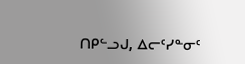ᑎᑭᓪᓗᒍ, ᐃᓕᑦᓯᓐᓂᑦ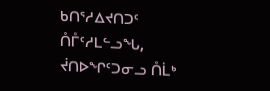ᑲᑎᕐᓱᐃᔪᑎᑐᑦ ᑍᒤᑦᓱᒪᓪᓗᖓ, ᔫᑎᐅᖏᑦᑐᓂᓗ ᑍᒫᒃ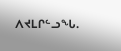ᐱᔪᒪᒋᓪᓗᖓ.